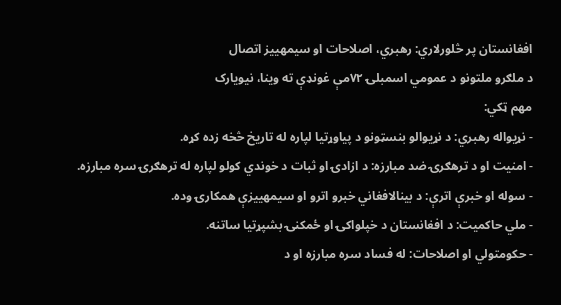افغانستان پر څلورلاري: رهبري، اصلاحات او سیمهییز اتصال
د ملګرو ملتونو د عمومي اسمبلۍ ۷۲مې غونډې ته وینا، نیویارک
مهم ټکي:
- نړیواله رهبري: د نړیوالو بنسټونو د پیاوړتیا لپاره له تاریخ څخه زده کړه.
- امنیت او د ترهګرۍ ضد مبارزه: د ازادۍ او ثبات د خوندي کولو لپاره له ترهګرۍ سره مبارزه.
- سوله او خبرې اترې: د بینالافغاني خبرو اترو او سیمهییزې همکارۍ وده.
- ملي حاکمیت: د افغانستان د خپلواکۍ او ځمکنۍ بشپړتیا ساتنه.
- حکومتولي او اصلاحات: له فساد سره مبارزه او د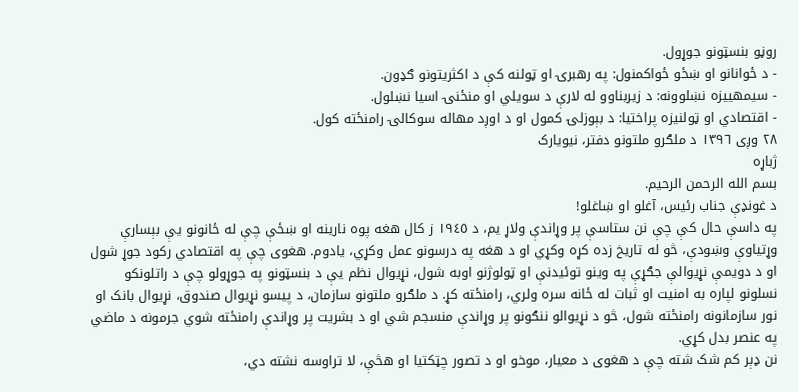روڼو بنسټونو جوړول.
- د ځوانانو او ښځو ځواکمنول: په رهبرۍ او ټولنه کې د اکثریتونو ګډون.
- سیمهییزه نښلوونه: د زیربناوو له لارې د سویلي او منځنۍ اسیا نښلول.
- اقتصادي او ټولنیزه پراختیا: د بېوزلۍ کمول او د اوږد مهاله سوکالۍ رامنځته کول.
٢٨ وږی ١٣٩٦ د ملګرو ملتونو دفتر، نیویارک
ژباړه
بسم الله الرحمن الرحیم.
د غونډې جناب رئیس، آغلو او ښاغلو!
په داسې حال کې چې نن ستاسې پر وړاندې ولاړ یم، د ١٩٤٥ ز کال هغه پوه نارینه او ښځې چې له ځانونو یې بېسارې وړتیاوې وښودې، څو له تاریخ زده کړه وکړي او د هغه په درسونو عمل وکړي، یادوم. هغوی چې په اقتصادي رکود جوړ شول او د دویمې نړیوالې جګړې په وینو توئیدنې او ټولوژنو اوبه شول، نړیوال نظم یې د بنسټونو په جوړولو چې د راتلونکو نسلونو لپاره به امنیت او ثبات له ځانه سره ولري، رامنځته کړ. د ملګرو ملتونو سازمان، د پیسو نړیوال صندوق، نړیوال بانک او نور سازمانونه رامنځته شول، څو د نړیوالو ننګونو پر وړاندې منسجم شي او د بشریت پر وړاندې رامنځته شوي جرمونه د ماضي په عنصر بدل کړي.
نن ډېر کم شک شته چې د هغوی د معیار، موخو او د تصور چټکتیا او هڅې، لا تراوسه نشته دي،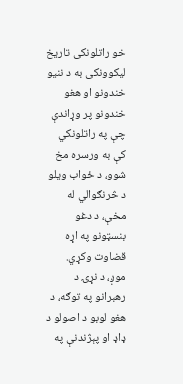خو راتلونکی تاریخ لیکوونکی به د ننیو خندونو او هغو خندونو پر وړاندې چې په راتلونکي کې به ورسره مخ شوو، د ځواب ویلو د څرنګوالي له مخې، د دغو بنسټونو په اړه قضاوت وکړي.
موږ، د نړۍ د رهبرانو په توګه، د هغو لوبو د اصولو د ډاډ او پېژندنې په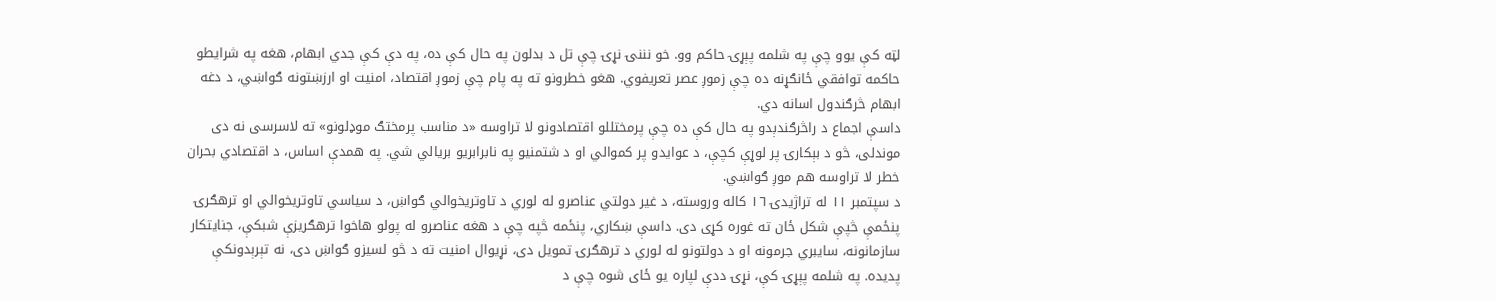لټه کې یوو چې په شلمه پېړۍ حاکم وو. خو نننۍ نړۍ چې تل د بدلون په حال کې ده، په دې کې جدي ابهام، هغه په شرایطو حاکمه توافقي ځانګړنه ده چې زموږ عصر تعریفوي. هغو خطرونو ته په پام چې زموږ اقتصاد، امنیت او ارزښتونه ګواښي، د دغه ابهام څرګندول اسانه دي.
داسې اجماع د راڅرګندېدو په حال کې ده چې پرمختللو اقتصادونو لا تراوسه «د مناسب پرمختګ موډلونو» ته لاسرسی نه دی موندلی، څو د بېکارۍ پر لوړې کچې، د عوایدو پر کموالي او د شتمنیو په نابرابریو بریالي شي. په همدې اساس، د اقتصادي بحران خطر لا تراوسه هم موږ ګواښي.
د سپتمبر ١١ له تراژیدۍ ١٦ کاله وروسته، د غیر دولتي عناصرو له لوري د تاوتریخوالي ګواښ، د سیاسي تاوتریخوالي او ترهګرۍ پنځمې څپې شکل ځان ته غوره کړی دی. داسې ښکاري، پنځمه څپه چې د هغه عناصرو له پولو هاخوا ترهګریزې شبکې، جنایتکار سازمانونه، سایبري جرمونه او د دولتونو له لوري د ترهګرۍ تمویل دی، نړیوال امنیت ته د څو لسیزو ګواښ دی، نه تېرېدونکې پدیده. په شلمه پېړۍ کې، نړۍ ددې لپاره یو ځای شوه چې د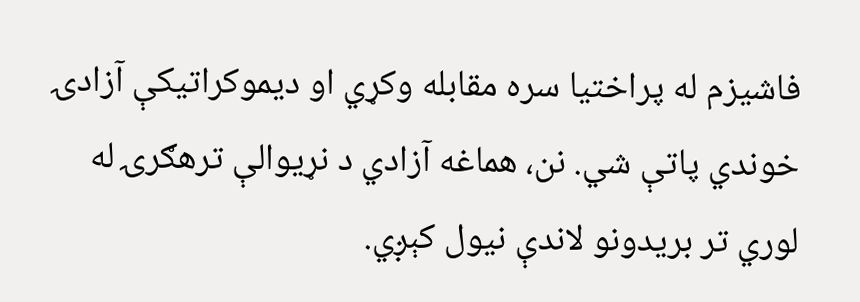فاشیزم له پراختیا سره مقابله وکړي او دیموکراتیکې آزادۍ خوندي پاتې شي. نن، هماغه آزادي د نړیوالې ترهګرۍ له لوري تر بریدونو لاندې نیول کېږي.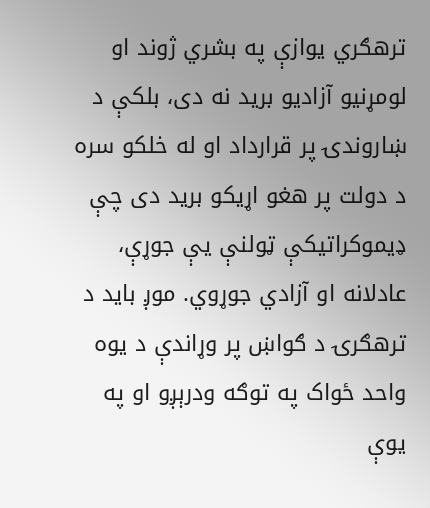ترهګري یوازې په بشري ژوند او لومړنیو آزادیو برید نه دی، بلکې د ښاروندۍ پر قرارداد او له خلکو سره د دولت پر هغو اړیکو برید دی چې ډیموکراتیکې ټولنې یې جوړې، عادلانه او آزادي جوړوي. موږ باید د ترهګرۍ د ګواښ پر وړاندې د یوه واحد ځواک په توګه ودرېږو او په یوې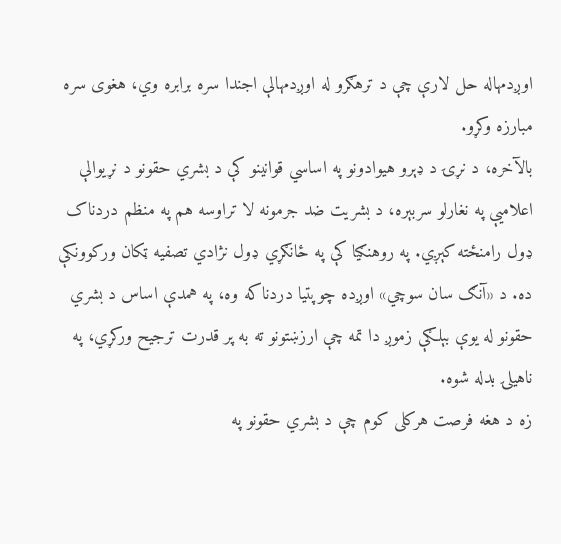اوږدمهاله حل لارې چې د ترهګرو له اوږدمهالې اجندا سره برابره وي، هغوی سره مبارزه وکړو.
بالآخره، د نړۍ د ډېرو هیوادونو په اساسي قوانینو کې د بشري حقونو د نړیوالې اعلامیې په نغارلو سربېره، د بشریت ضد جرمونه لا تراوسه هم په منظم دردناک ډول رامنځته کېږي. په روهنګیا کې په ځانګړي ډول نژادي تصفیه ټکان ورکوونکې ده. د «آنګ سان سوچي» اوږده چوپتیا دردناکه وه، په همدې اساس د بشري حقونو له یوې بېلګې زموږ دا تمه چې ارزښتونو ته به پر قدرت ترجیح ورکړي، په ناهیلۍ بدله شوه.
زه د هغه فرصت هرکلی کوم چې د بشري حقونو په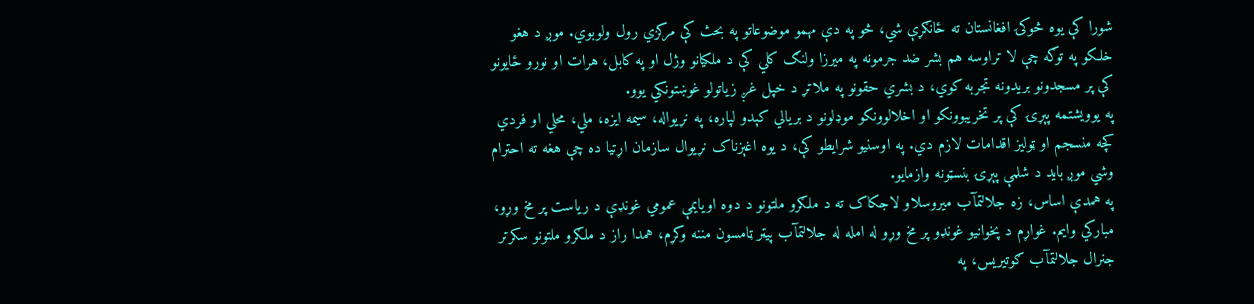شورا کې یوه څوکۍ افغانستان ته ځانګړې شي، څو په دې مهمو موضوعاتو په بحث کې مرکزي رول ولوبوي. موږ د هغو خلکو په توګه چې لا تراوسه هم بشر ضد جرمونه په میرزا ولنګ کلي کې د ملکیانو وژل او په کابل، هرات او نورو ځایونو کې پر مسجدونو بریدونه تجربه کوي، د بشري حقونو په ملاتړ د خپل غږ زیاتولو غوښتونکي یوو.
په یوویشتمه پېړۍ کې پر تخریبوونکو او اخلالوونکو موډلونو د بريالي کېدو لپاره، په نړیواله، سیمه ایزه، ملي، محلي او فردي کچه منسجم او ټولیز اقدامات لازم دي. په اوسنیو شرایطو کې، د یوه اغېزناک نړیوال سازمان اړتیا ده چې هغه ته احترام وشي موږ باید د شلمې پېړۍ بنسټونه وازمایو.
په همدې اساس، زه جلالتمآب میروسلاو لاجکاک ته د ملګرو ملتونو د دوه اویایمې عمومي غونډې د ریاست پر مخ وړو، مبارکي وایم. غواړم د پخوانیو غونډو پر مخ وړو له امله له جلالتمآب پیټر ټامسون مننه وکړم، همدا راز د ملګرو ملتونو سکرتر جنرال جلالتمآب ګوتیریس، په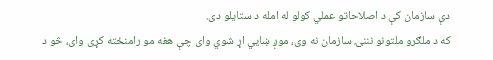دې سازمان کې د اصلاحاتو عملي کولو له امله د ستایلو دی.
که د ملګرو ملتونو نننۍ سازمان نه وی، موږ ښایي اړ شوي وای چې هغه مو رامنځته کړی وای، څو د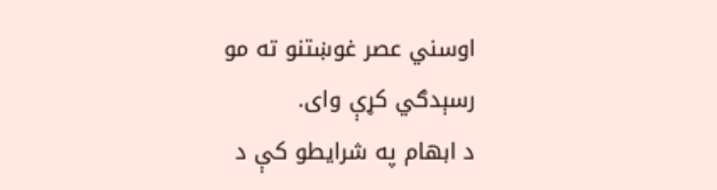اوسني عصر غوښتنو ته مو رسېدګي کړې وای.
د ابهام په شرایطو کې د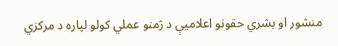منشور او بشري حقونو اعلامیې د ژمنو عملي کولو لپاره د مرکزي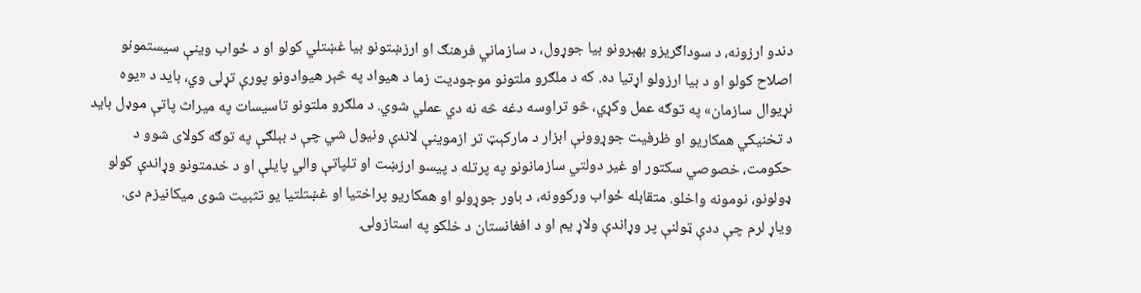دندو ارزونه، د سوداګریزو بهېرونو بیا جوړول، د سازماني فرهنګ او ارزښتونو بیا غښتلي کولو او د ځواب وینې سیستمونو اصلاح کولو او د بیا ارزولو اړتیا ده. که د ملګرو ملتونو موجودیت زما د هیواد په څېر هیوادونو پورې تړلی وي، باید د «یوه نړیوال سازمان» په توګه عمل وکړي، څو تراوسه دغه څه نه دي عملي شوي. د ملګرو ملتونو تاسیسات په میراث پاتې موډل باید د تخنیکي همکاریو او ظرفیت جوړوونې ابزار د مارکېټ تر ازموینې لاندې ونیول شي چې د بېلګې په توګه کولای شوو د حکومت، خصوصي سکتور او غیر دولتي سازمانونو په پرتله د پیسو ارزښت او تلپاتې والي پایلې او د خدمتونو وړاندې کولو ډولونو، نومونه واخلو. متقابله ځواب ورکوونه، د باور جوړولو او همکاریو پراختیا او غښتلتیا یو تثبیت شوی میکانیزم دی.
ویاړ لرم چې ددې ټولنې پر وړاندې ولاړ یم او د افغانستان د خلکو په استازولۍ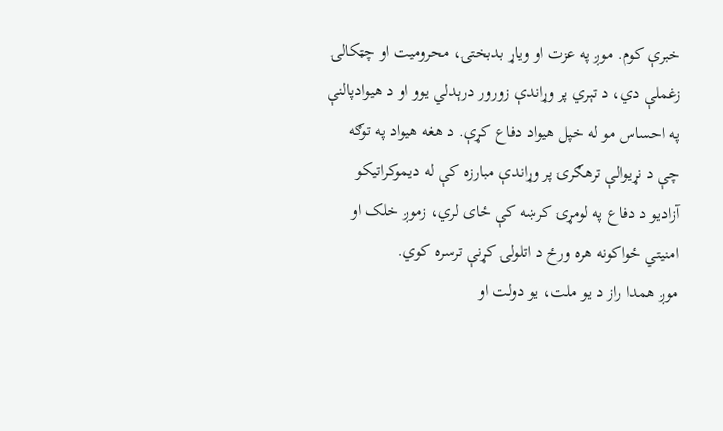خبرې کوم. موږ په عزت او ویاړ بدبختۍ، محرومیت او چټکالۍ زغملې دي، د تېري پر وړاندې زورور درېدلي یوو او د هیوادپالنې په احساس مو له خپل هیواد دفاع کړې. د هغه هیواد په توګه چې د نړیوالې ترهګرۍ پر وړاندې مبارزه کې له دیموکراتیکو آزادیو د دفاع په لومړۍ کرښه کې ځای لري، زموږ خلک او امنیتي ځواکونه هره ورځ د اتلولۍ کړنې ترسره کوي.
موږ همدا راز د یو ملت، یو دولت او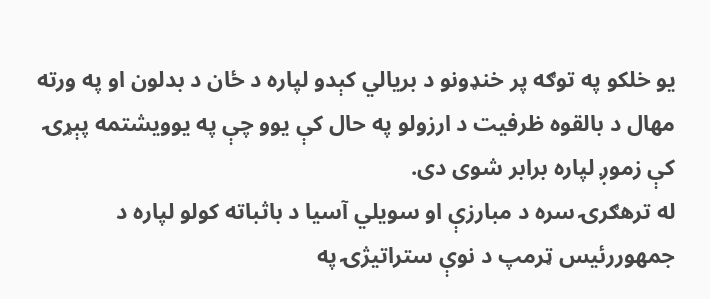یو خلکو په توګه پر خنډونو د بریالي کېدو لپاره د ځان د بدلون او په ورته مهال د بالقوه ظرفیت د ارزولو په حال کې یوو چې په یوویشتمه پېړۍ کې زموږ لپاره برابر شوی دی.
له ترهګرۍ سره د مبارزې او سویلي آسیا د باثباته کولو لپاره د جمهوررئیس ټرمپ د نوې ستراتیژۍ په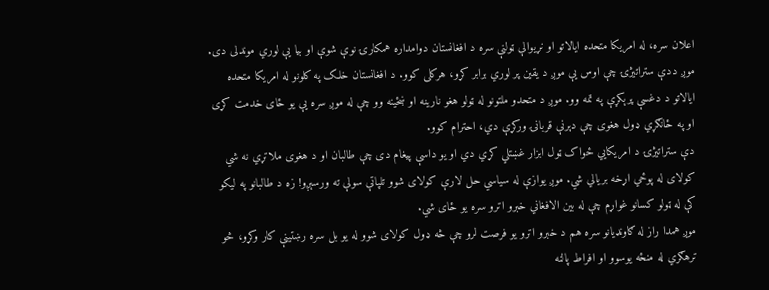اعلان سره، له امریکا متحده ایالاتو او نړیوالې ټولنې سره د افغانستان دوامداره همکارۍ نوې شوې او بیا یې لوري موندلی دی. موږ ددې ستراتیژۍ چې اوس یې موږ د یقین پر لوري برابر کړو، هرکلی کوو. د افغانستان خلک په کلونو له امریکا متحده ایالاتو د دغسې پرېکړې په تمه وو. موږ د متحدو ملتونو له ټولو هغو نارینه او ښځینه وو چې له موږ سره یې یو ځای خدمت کړی او په ځانګړي ډول هغوی چې دېرنې قربانۍ ورکړې دي، احترام کوو.
دې ستراتیژۍ د امریکایي ځواک ټول ابزار غښتلي کړي دي او یو داسې پیغام دی چې طالبان او د هغوی ملاتړي نه شي کولای له پوځي اړخه بریالي شي. موږ یوازې له سیاسي حل لارې کولای شوو تلپاتې سولې ته ورسېږو! زه د طالبانو په لیکو کې له ټولو کسانو غواړم چې له بین الافغاني خبرو اترو سره یو ځای شي.
موږ همدا راز له ګاونډیانو سره هم د خبرو اترو یو فرصت لرو چې څه ډول کولای شوو له یو بل سره رښتینې کار وکړو، څو ترهګري له منځه یوسوو او افراط پالنه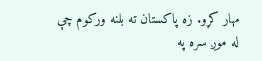مهار کړو. زه پاکستان ته بلنه ورکوم چې له موږ سره په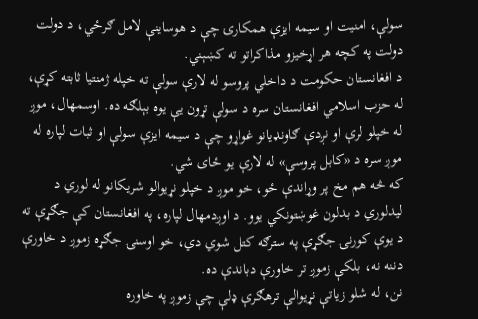سولې، امنیت او سیمه ایزې همکارۍ چې د هوساینې لامل ګرځي، د دولت دولت په کچه هر اړخیزو مذاکراتو ته کښېني.
د افغانستان حکومت د داخلي پروسو له لارې سولې ته خپله ژمنتیا ثابته کړې، له حزب اسلامي افغانستان سره د سولې تړون یې یوه بېلګه ده. اوسمهال، موږ له خپلو لرې او نږدې ګاونډیانو غواړو چې د سیمه ایزې سولې او ثبات لپاره له موږ سره د «کابل پروسې» له لارې یو ځای شي.
که څه هم مخ پر وړاندې ځو، خو موږ د خپلو نړیوالو شریکانو له لوري د لیدلوري د بدلون غوښتونکي یوو. د اوږدمهال لپاره، په افغانستان کې جګړې ته د یوې کورنۍ جګړې په سترګه کتل شوي دي، خو اوسنۍ جګړه زموږ د خاورې دننه نه، بلکې زموږ تر خاورې دباندې ده.
نن، له شلو زیاتې نړیوالې ترهګرې ډلې چې زموږ په خاوره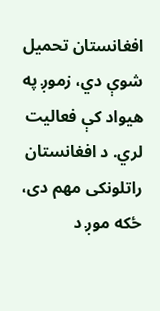افغانستان تحمیل شوې دي، زموږ په هیواد کې فعالیت لري. د افغانستان راتلونکی مهم دی، ځکه موږ د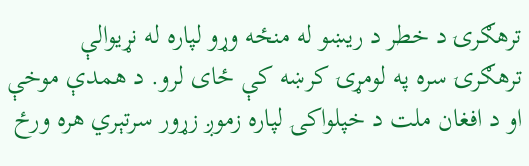ترهګرۍ د خطر د ریښو له منځه وړو لپاره له نړیوالې ترهګرۍ سره په لومړۍ کرښه کې ځای لرو. د همدې موخې او د افغان ملت د خپلواکۍ لپاره زموږ زړور سرتېري هره ورځ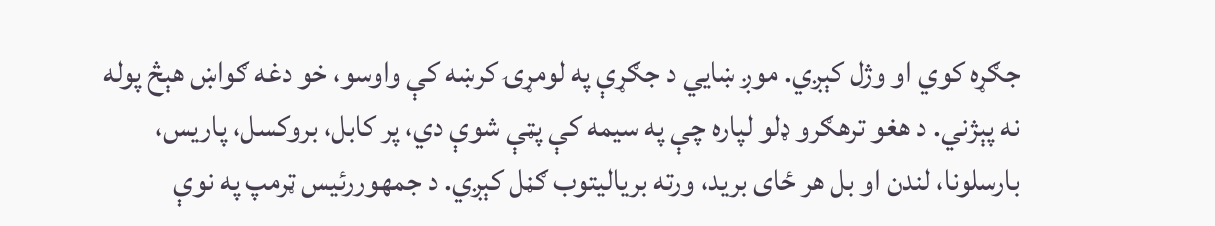جګړه کوي او وژل کېږي. موږ ښايي د جګړې په لومړۍ کرښه کې واوسو، خو دغه ګواښ هېڅ پوله نه پېژني. د هغو ترهګرو ډلو لپاره چې په سیمه کې پټې شوې دي، پر کابل، بروکسل، پاریس، بارسلونا، لندن او بل هر ځای برید، ورته بریالیتوب ګڼل کېږي. د جمهوررئیس ټرمپ په نوې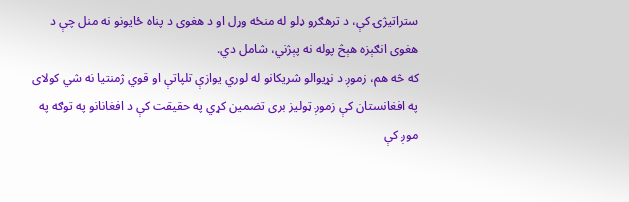ستراتیژۍ کې، د ترهګرو ډلو له منځه وړل او د هغوی د پناه ځایونو نه منل چې د هغوی انګېزه هېڅ پوله نه پېژني، شامل دي.
که څه هم، زموږ د نړیوالو شریکانو له لوري یوازې تلپاتې او قوي ژمنتیا نه شي کولای په افغانستان کې زموږ ټولیز بری تضمین کړي په حقیقت کې د افغانانو په توګه په موږ کې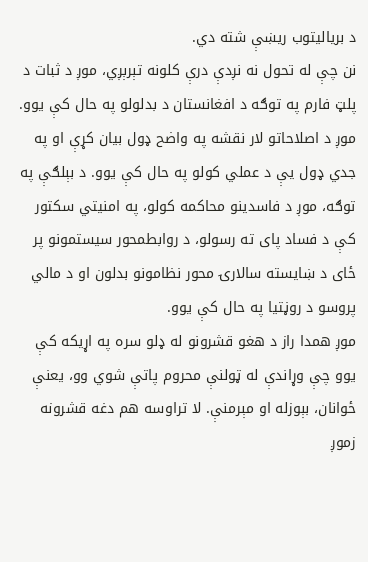د بریالیتوب ریښې شته دي.
نن چې له تحول نه نږدې درې کلونه تېرېږي، موږ د ثبات د پلټ فارم په توګه د افغانستان د بدلولو په حال کې یوو. موږ د اصلاحاتو لار نقشه په واضح ډول بیان کړې او په جدي ډول یې د عملي کولو په حال کې یوو. د بېلګې په توګه، موږ د فاسدینو محاکمه کولو، په امنیتي سکتور کې د فساد پای ته رسولو، د روابطمحور سیستمونو پر ځای د ښایسته سالارۍ محور نظامونو بدلون او د مالي پروسو د روڼتیا په حال کې یوو.
موږ همدا راز د هغو قشرونو له ډلو سره په اړیکه کې یوو چې وړاندې له ټولنې محروم پاتې شوي وو، یعنې ځوانان، بېوزله او مېرمنې. لا تراوسه هم دغه قشرونه زموږ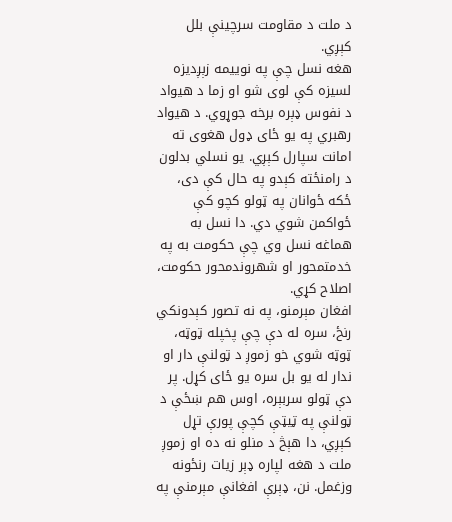د ملت د مقاومت سرچینې بلل کېږي.
هغه نسل چې په نوییمه زېږدیزه لسیزه کې لوی شو او زما د هیواد د نفوس ډېره برخه جوړوي. د هیواد رهبري په یو ځای ډول هغوی ته امانت سپارل کېږي. یو نسلي بدلون د رامنځته کېدو په حال کې دی، ځکه ځوانان په ټولو کچو کې ځواکمن شوي دي. دا نسل به هماغه نسل وي چې حکومت به په خدمتمحور او شهروندمحور حکومت، اصلاح کړي.
افغان مېرمنو، په نه تصور کېدونکي رنځ، سره له دې چې پخپله ټوټه، ټوټه شوي خو زموږ د ټولنې دار او ندار له یو بل سره یو ځای کړل. پر دې ټولو سربېره، اوس هم ښځې د ټولنې په ټیټې کچې پورې تړل کېږي، دا هېڅ د منلو نه ده او زموږ ملت د هغه لپاره ډېر زیات رنځونه وزغمل. نن، ډېرې افغانې مېرمنې په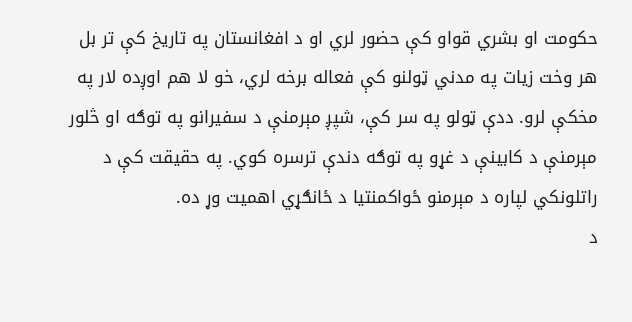حکومت او بشري قواو کې حضور لري او د افغانستان په تاریخ کې تر بل هر وخت زیات په مدني ټولنو کې فعاله برخه لري، خو لا هم اوږده لار په مخکې لرو. ددې ټولو په سر کې، شپږ مېرمنې د سفیرانو په توګه او څلور مېرمنې د کابینې د غړو په توګه دندې ترسره کوي. په حقیقت کې د راتلونکي لپاره د مېرمنو ځواکمنتیا د ځانګړي اهمیت وړ ده.
د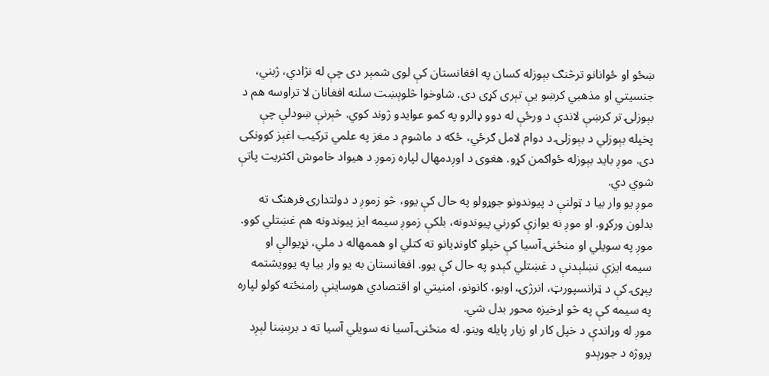ښځو او ځوانانو ترڅنګ بېوزله کسان په افغانستان کې لوی شمېر دی چې له نژادي، ژبني، جنسیتي او مذهبي کرښو یې تېری کړی دی. شاوخوا څلوېښت سلنه افغانان لا تراوسه هم د بېوزلۍ تر کرښې لاندې د ورځې له دوو ډالرو په کمو عوایدو ژوند کوي. څېرنې ښودلې چې پخپله بېوزلي د بېوزلۍ د دوام لامل ګرځي، ځکه د ماشوم د مغز په علمي ترکیب اغېز کوونکی دی. موږ باید بېوزله ځواکمن کړو. هغوی د اوږدمهال لپاره زموږ د هیواد خاموش اکثریت پاتې شوي دي.
موږ یو وار بیا د ټولنې د پیوندونو جوړولو په حال کې یوو، څو زموږ د دولتدارۍ فرهنګ ته بدلون ورکړو. او موږ نه یوازې کورني پیوندونه، بلکې زموږ سیمه ایز پیوندونه هم غښتلي کوو.
موږ په سويلي او منځنۍ آسیا کې خپلو ګاونډیانو ته کتلي او هممهاله د ملي، نړیوالې او سیمه ایزې نښلېدنې د غښتلي کېدو په حال کې یوو. افغانستان به یو وار بیا په یوویشتمه پېړۍ کې د ټرانسپورټ، انرژۍ، اوبو، کانونو، امنیتي او اقتصادي هوساینې رامنځته کولو لپاره په سیمه کې په څو اړخیزه محور بدل شي.
موږ له وړاندې د خپل کار او زیار پایله وینو. له منځنۍ آسیا نه سویلي آسیا ته د برېښنا لېږد پروژه د جوړېدو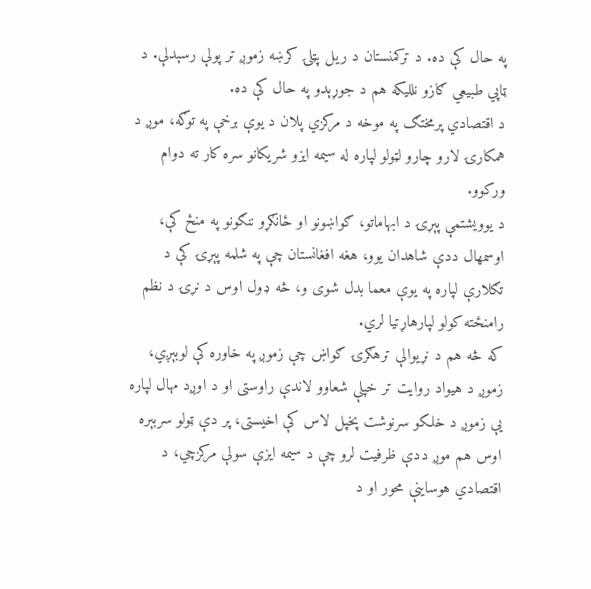په حال کې ده. د ترکمنستان د ریل پټلۍ کرښه زموږ تر پولې رسېدلې. د ټاپي طبیعي ګازو نللیکه هم د جوړېدو په حال کې ده.
د اقتصادي پرمختګ په موخه د مرکزي پلان د یوې برخې په توګه، موږ د همکارۍ لارو چارو لټولو لپاره له سیمه ایزو شریکانو سره کار ته دوام ورکوو.
د یوویشتمې پېړۍ د ابهاماتو، ګواښونو او ځانګړو ننګونو په منځ کې، اوسمهال ددې شاهدان یوو، هغه افغانستان چې په شلمه پېړۍ کې د تګلارې لپاره په یوې معما بدل شوی و، څه ډول اوس د نړۍ د نظم رامنځته کولو لپارهاړتیا لري.
که څه هم د نړیوالې ترهګرۍ ګواښ چې زموږ په خاوره کې لوبېږي، زموږ د هیواد روایت تر خپلې شعاوو لاندې راوستی او د اوږد مهال لپاره یې زموږ د خلکو سرنوشت پخپل لاس کې اخیستی، پر دې ټولو سربېره اوس هم موږ ددې ظرفیت لرو چې د سیمه ایزې سولې مرکزچي، د اقتصادي هوساینې محور او د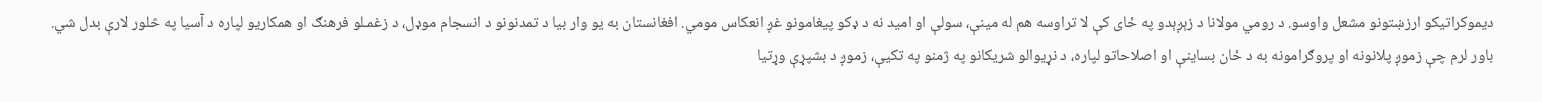دیموکراتیکو ارزښتونو مشعل واوسو. د رومي مولانا د زېږېدو په ځای کې لا تراوسه هم له مینې، سولې او امید نه د ډکو پیغامونو غږ انعکاس مومي. افغانستان به یو وار بیا د تمدنونو د انسجام موډل، د زغمـلو فرهنګ او همکاریو لپاره د آسیا په څلور لارې بدل شي.
باور لرم چې زموږ پلانونه او پروګرامونه به د ځان بساینې او اصلاحاتو لپاره، د نړیوالو شریکانو په ژمنو په تکیې، زموږ د بشپړې وړتیا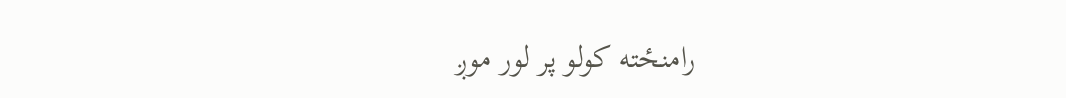رامنځته کولو پر لور موږ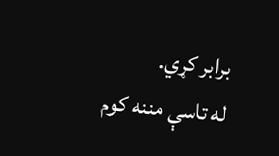برابر کړي.
له تاسې مننه کوم